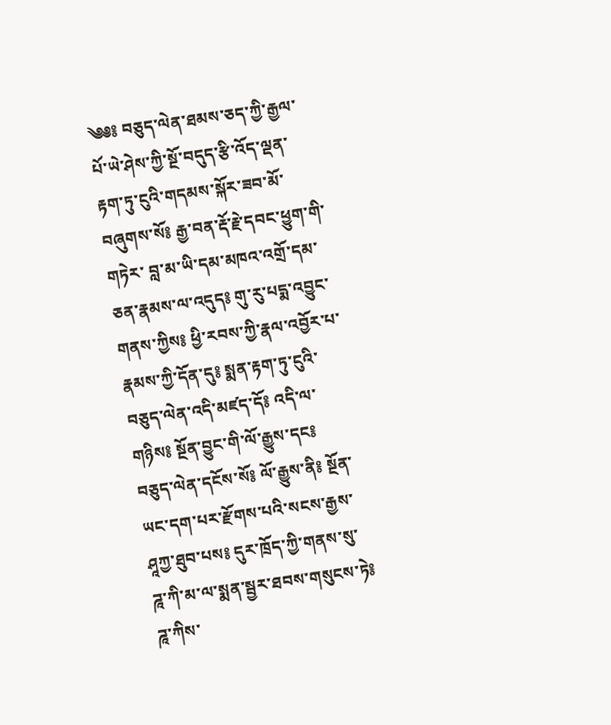༄༅༔ བཅུད་ལེན་ཐམས་ཅད་ཀྱི་རྒྱལ་པོ་ཡེ་ཤེས་ཀྱི་སྔོ་བདུད་རྩི་འོད་ལྡན་རྟག་ཏུ་ངུའི་གདམས་སྐོར་ཟབ་མོ་བཞུགས་སོ༔ རྒྱ་བན་རྡོ་རྗེ་དབང་ཕྱུག་གི་གཏེར་ བླ་མ་ཡི་དམ་མཁའ་འགྲོ་དམ་ཅན་རྣམས་ལ་འདུད༔ གུ་རུ་པདྨ་འབྱུང་གནས་ཀྱིས༔ ཕྱི་རབས་ཀྱི་རྣལ་འབྱོར་པ་རྣམས་ཀྱི་དོན་དུ༔ སྨན་རྟག་ཏུ་ངུའི་བཅུད་ལེན་འདི་མཛད་དོ༔ འདི་ལ་གཉིས༔ སྔོན་བྱུང་གི་ལོ་རྒྱུས་དང༔ བཅུད་ལེན་དངོས་སོ༔ ལོ་རྒྱུས་ནི༔ སྔོན་ཡང་དག་པར་རྫོགས་པའི་སངས་རྒྱས་ཤཱཀྱ་ཐུབ་པས༔ དུར་ཁྲོད་ཀྱི་གནས་སུ་ཌཱ་ཀི་མ་ལ་སྨན་སྦྱར་ཐབས་གསུངས་ཏེ༔ ཌཱ་ཀིས་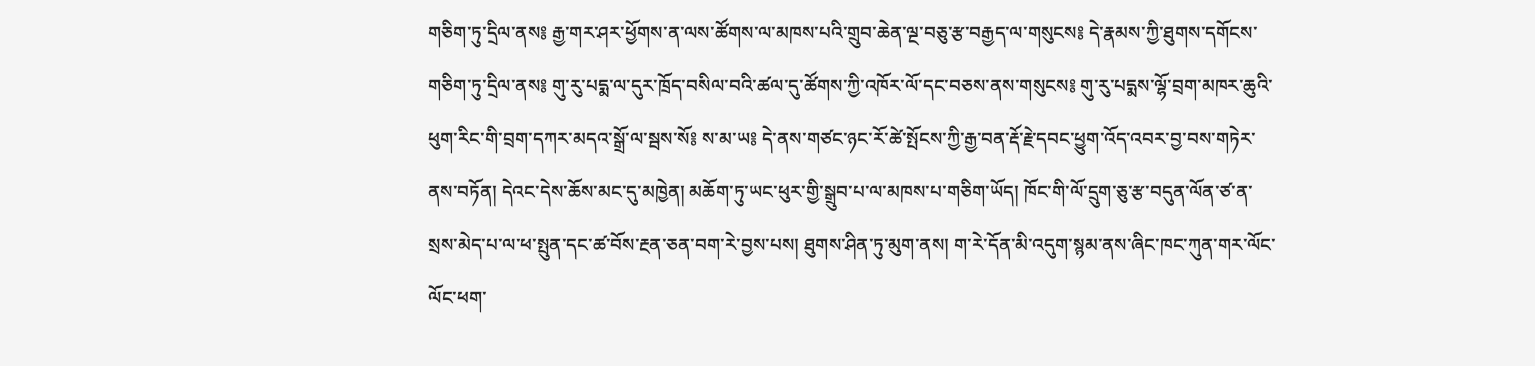གཅིག་ཏུ་དྲིལ་ནས༔ རྒྱ་གར་ཤར་ཕྱོགས་ན་ལས་ཚོགས་ལ་མཁས་པའི་གྲུབ་ཆེན་ལྔ་བཅུ་རྩ་བརྒྱད་ལ་གསུངས༔ དེ་རྣམས་ཀྱི་ཐུགས་དགོངས་གཅིག་ཏུ་དྲིལ་ནས༔ གུ་རུ་པདྨ་ལ་དུར་ཁྲོད་བསིལ་བའི་ཚལ་དུ་ཚོགས་ཀྱི་འཁོར་ལོ་དང་བཅས་ནས་གསུངས༔ གུ་རུ་པདྨས་ལྷོ་བྲག་མཁར་ཆུའི་ཕུག་རིང་གི་བྲག་དཀར་མདའ་སྒྲོ་ལ་སྦས་སོ༔ ས་མ་ཡ༔ དེ་ནས་གཙང་ཉང་རོ་ཚེ་སྤོངས་ཀྱི་རྒྱ་བན་རྡོ་རྗེ་དབང་ཕྱུག་འོད་འབར་བྱ་བས་གཏེར་ནས་བཏོན། དེའང་དེས་ཆོས་མང་དུ་མཁྱེན། མཆོག་ཏུ་ཡང་ཕུར་གྱི་སྒྲུབ་པ་ལ་མཁས་པ་གཅིག་ཡོད། ཁོང་གི་ལོ་དྲུག་ཅུ་རྩ་བདུན་ལོན་ཙ་ན་སྲས་མེད་པ་ལ་ཕ་སྤུན་དང་ཚ་བོས་རྔན་ཅན་བག་རེ་བྱས་པས། ཐུགས་ཤིན་ཏུ་མུག་ནས། ག་རེ་དོན་མི་འདུག་སྙམ་ནས་ཞིང་ཁང་ཀུན་གར་ལོང་ལོང་ཕག་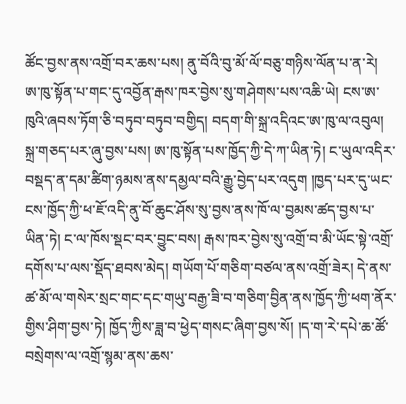ཚོང་བྱས་ནས་འགྲོ་བར་ཆས་པས། ནུ་བོའི་བུ་མོ་ལོ་བཅུ་གཉིས་ལོན་པ་ན་རེ། ཨ་ཁུ་སྟོན་པ་གང་དུ་འབྱོན་རྒས་ཁར་བྱེས་སུ་གཤེགས་པས་འཆི་ཡེ། ངས་ཨ་ཁུའི་ཞབས་ཏོག་ཅི་བཏུབ་བཏུབ་བགྱིད། བདག་གི་སྐྲ་འདིའང་ཨ་ཁུ་ལ་འབུལ། སྐྲ་གཅད་པར་ཞུ་བྱས་པས། ཨ་ཁུ་སྟོན་པས་ཁྱོད་ཀྱི་དེ་ཀ་ཡིན་ཏེ། ང་ཡུལ་འདིར་བསྡད་ན་དམ་ཚིག་ཉམས་ནས་དམྱལ་བའི་རྒྱུ་བྱེད་པར་འདུག །ཁྱད་པར་དུ་ཡང་ངས་ཁྱོད་ཀྱི་ཕ་ཇོ་འདི་ནུ་བོ་ཆུང་ཤོས་སུ་བྱས་ནས་ཁོ་ལ་བྱམས་ཚད་བྱས་པ་ཡིན་ཏེ། ང་ལ་ཁོས་སྡང་བར་བྱུང་བས། རྒས་ཁར་བྱེས་སུ་འགྲོ་བ་མི་ཡོང་སྟེ་འགྲོ་དགོས་པ་ལས་སྡོད་ཐབས་མེད། གཡོག་པོ་གཅིག་བཙལ་ནས་འགྲོ་ཟེར། དེ་ནས་ཚ་མོ་ལ་གསེར་སྲང་གང་དང་གཡུ་བརྒྱ་ཟི་བ་གཅིག་བྱིན་ནས་ཁྱོད་ཀྱི་ཕག་ནོར་གྱིས་ཤིག་བྱས་ཏེ། ཁྱོད་ཀྱིས་ཟླ་བ་ཕྱེད་གསང་ཞིག་བྱས་སོ། །ད་ག་རེ་དཔེ་ཆ་ཚོ་བསྲེགས་ལ་འགྲོ་སྙམ་ནས་ཆས་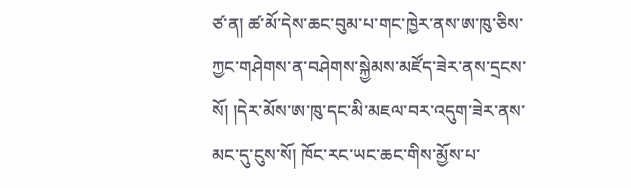ཙ་ན། ཚ་མོ་དེས་ཆང་བུམ་པ་གང་ཁྱེར་ནས་ཨ་ཁུ་ཅིས་ཀྱང་གཤེགས་ན་བཤེགས་སྐྱེམས་མཛོད་ཟེར་ནས་དྲངས་སོ། །དེར་མོས་ཨ་ཁུ་དང་མི་མཇལ་བར་འདུག་ཟེར་ནས་མང་དུ་ངུས་སོ། ཁོང་རང་ཡང་ཆང་གིས་མྱོས་པ་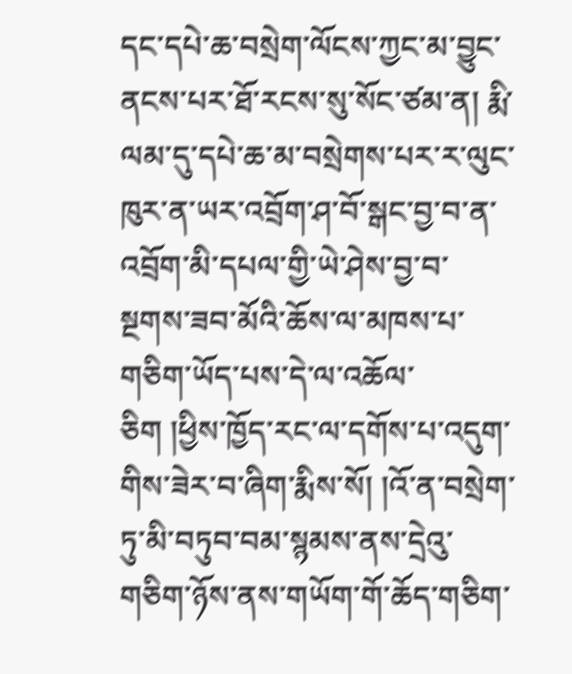དང་དཔེ་ཆ་བསྲེག་ལོངས་ཀྱང་མ་བྱུང་ནངས་པར་ཐོ་རངས་སུ་སོང་ཙམ་ན། རྨི་ལམ་དུ་དཔེ་ཆ་མ་བསྲེགས་པར་ར་ལུང་ཁུར་ན་ཡར་འབྲོག་ཤ་བོ་སྒང་བྱ་བ་ན་འབྲོག་མི་དཔལ་གྱི་ཡེ་ཤེས་བྱ་བ་སྔགས་ཟབ་མོའི་ཆོས་ལ་མཁས་པ་གཅིག་ཡོད་པས་དེ་ལ་འཆོལ་ཅིག །ཕྱིས་ཁྱོད་རང་ལ་དགོས་པ་འདུག་གིས་ཟེར་བ་ཞིག་རྨིས་སོ། །འོ་ན་བསྲེག་ཏུ་མི་བཏུབ་བམ་སྙམས་ནས་དྲེའུ་གཅིག་ཉོས་ནས་གཡོག་གོ་ཆོད་གཅིག་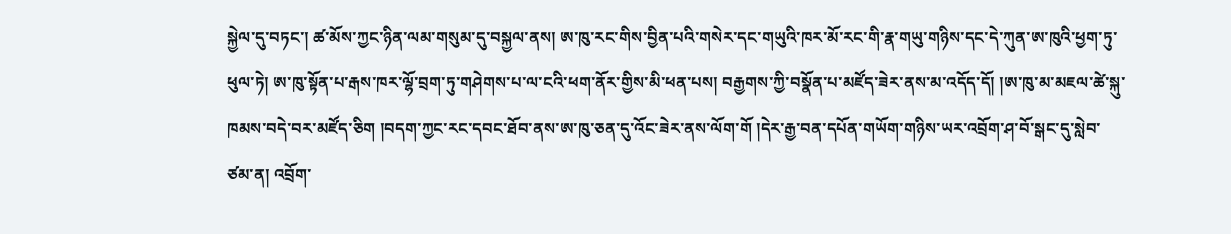སྐྱེལ་དུ་བཏང་། ཚ་མོས་ཀྱང་ཉིན་ལམ་གསུམ་དུ་བསྐྱལ་ནས། ཨ་ཁུ་རང་གིས་བྱིན་པའི་གསེར་དང་གཡུའི་ཁར་མོ་རང་གི་རྣ་གཡུ་གཉིས་དང་དེ་ཀུན་ཨ་ཁུའི་ཕྱག་ཏུ་ཕུལ་ཏེ། ཨ་ཁུ་སྟོན་པ་རྒས་ཁར་ལྷོ་བྲག་ཏུ་གཤེགས་པ་ལ་ངའི་ཕག་ནོར་གྱིས་མི་ཕན་པས། བརྒྱགས་ཀྱི་བསྣོན་པ་མཛོད་ཟེར་ནས་མ་འདོད་དོ། །ཨ་ཁུ་མ་མཇལ་ཚེ་སྐུ་ཁམས་བདེ་བར་མཛོད་ཅིག །བདག་ཀྱང་རང་དབང་ཐོབ་ནས་ཨ་ཁུ་ཅན་དུ་འོང་ཟེར་ནས་ལོག་གོ །དེར་རྒྱ་བན་དཔོན་གཡོག་གཉིས་ཡར་འབྲོག་ཤ་བོ་སྒང་དུ་སླེབ་ཙམ་ན། འབྲོག་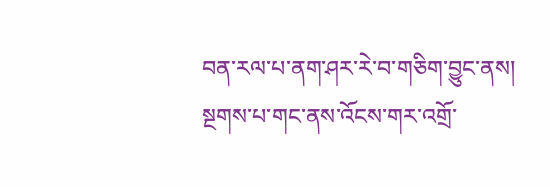བན་རལ་པ་ནག་ཤར་རེ་བ་གཅིག་བྱུང་ནས། སྔགས་པ་གང་ནས་འོངས་གར་འགྲོ་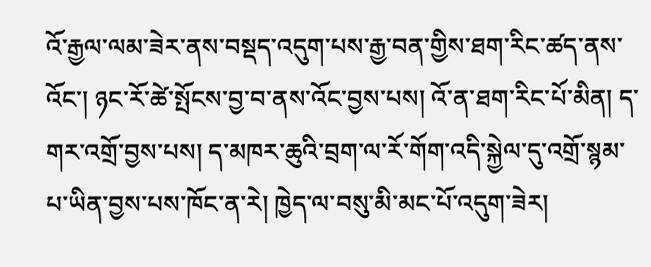འོ་རྒྱལ་ལམ་ཟེར་ནས་བསྡད་འདུག་པས་རྒྱ་བན་གྱིས་ཐག་རིང་ཚད་ནས་འོང་། ཉང་རོ་ཚེ་སྤོངས་བྱ་བ་ནས་འོང་བྱས་པས། འོ་ན་ཐག་རིང་པོ་མིན། ད་གར་འགྲོ་བྱས་པས། ད་མཁར་ཆུའི་བྲག་ལ་རོ་གོག་འདི་སྐྱེལ་དུ་འགྲོ་སྙམ་པ་ཡིན་བྱས་པས་ཁོང་ན་རེ། ཁྱེད་ལ་བསུ་མི་མང་པོ་འདུག་ཟེར།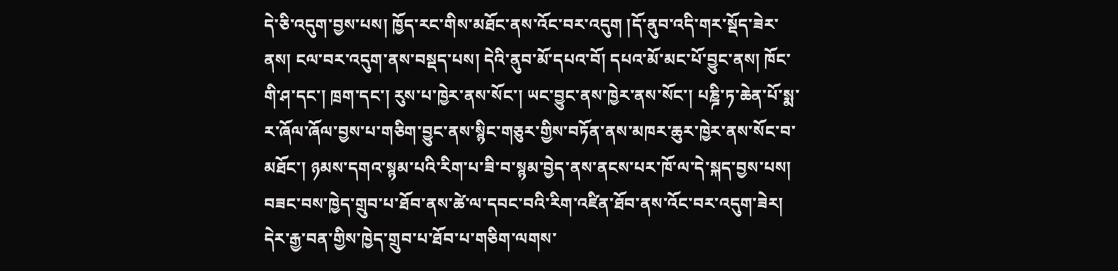དེ་ཅི་འདུག་བྱས་པས། ཁྱོད་རང་གིས་མཐོང་ནས་འོང་བར་འདུག །དོ་ནུབ་འདི་གར་སྡོད་ཟེར་ནས། ངལ་བར་འདུག་ནས་བསྡད་པས། དེའི་ནུབ་མོ་དཔའ་བོ། དཔའ་མོ་མང་པོ་བྱུང་ནས། ཁོང་གི་ཤ་དང་། ཁྲག་དང་། རུས་པ་ཁྱེར་ནས་སོང་། ཡང་བྱུང་ནས་ཁྱེར་ནས་སོང་། པཎྜི་ཏ་ཆེན་པོ་སྨ་ར་ཞོལ་ཞོལ་བྱས་པ་གཅིག་བྱུང་ནས་སྙིང་གཅུར་གྱིས་བཏོན་ནས་མཁར་ཆུར་ཁྱེར་ནས་སོང་བ་མཐོང་། ཉམས་དགའ་སྙམ་པའི་རིག་པ་ཟི་བ་སྙམ་བྱེད་ནས་ནངས་པར་ཁོ་ལ་དེ་སྐད་བྱས་པས། བཟང་བས་ཁྱེད་གྲུབ་པ་ཐོབ་ནས་ཚེ་ལ་དབང་བའི་རིག་འཛིན་ཐོབ་ནས་འོང་བར་འདུག་ཟེར། དེར་རྒྱ་བན་གྱིས་ཁྱེད་གྲུབ་པ་ཐོབ་པ་གཅིག་ལགས་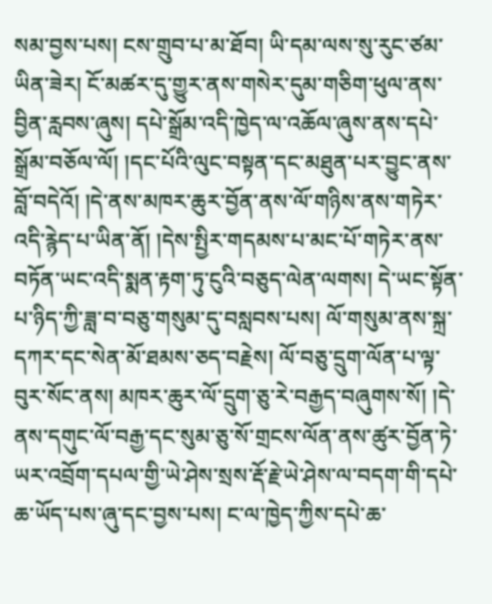སམ་བྱས་པས། ངས་གྲུབ་པ་མ་ཐོབ། ཡི་དམ་ལས་སུ་རུང་ཙམ་ཡིན་ཟེར། ངོ་མཚར་དུ་གྱུར་ནས་གསེར་དུམ་གཅིག་ཕུལ་ནས་བྱིན་རླབས་ཞུས། དཔེ་སྒྲོམ་འདི་ཁྱེད་ལ་འཆོལ་ཞུས་ནས་དཔེ་སྒྲོམ་བཅོལ་ལོ། །དང་པོའི་ལུང་བསྟན་དང་མཐུན་པར་བྱུང་ནས་བློ་བདེའོ། །དེ་ནས་མཁར་ཆུར་བྱོན་ནས་ལོ་གཉིས་ནས་གཏེར་འདི་རྙེད་པ་ཡིན་ནོ། །དེས་སྤྱིར་གདམས་པ་མང་པོ་གཏེར་ནས་བཏོན་ཡང་འདི་སྨན་རྟག་ཏུ་ངུའི་བཅུད་ལེན་ལགས། དེ་ཡང་སྟོན་པ་ཉིད་ཀྱི་ཟླ་བ་བཅུ་གསུམ་དུ་བསླབས་པས། ལོ་གསུམ་ནས་སྐྲ་དཀར་དང་སེན་མོ་ཐམས་ཅད་བརྗེས། ལོ་བཅུ་དྲུག་ལོན་པ་ལྟ་བུར་སོང་ནས། མཁར་ཆུར་ལོ་དྲུག་ཅུ་རེ་བརྒྱད་བཞུགས་སོ། །དེ་ནས་དགུང་ལོ་བརྒྱ་དང་སུམ་ཅུ་སོ་གྲངས་ལོན་ནས་ཚུར་བྱོན་ཏེ་ཡར་འབྲོག་དཔལ་གྱི་ཡེ་ཤེས་སྲས་རྡོ་རྗེ་ཡེ་ཤེས་ལ་བདག་གི་དཔེ་ཆ་ཡོད་པས་ཞུ་དང་བྱས་པས། ང་ལ་ཁྱེད་ཀྱིས་དཔེ་ཆ་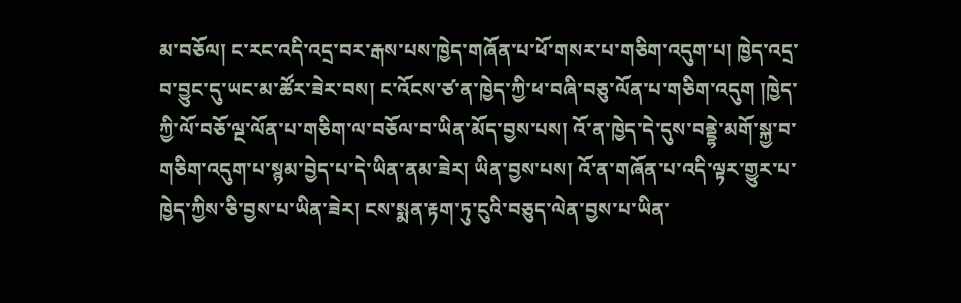མ་བཅོལ། ང་རང་འདི་འདྲ་བར་རྒས་པས་ཁྱེད་གཞོན་པ་ཕོ་གསར་པ་གཅིག་འདུག་པ། ཁྱེད་འདྲ་བ་བྱུང་དུ་ཡང་མ་ཚོར་ཟེར་བས། ང་འོངས་ཙ་ན་ཁྱེད་ཀྱི་ཕ་བཞི་བཅུ་ལོན་པ་གཅིག་འདུག །ཁྱེད་ཀྱི་ལོ་བཅོ་ལྔ་ལོན་པ་གཅིག་ལ་བཅོལ་བ་ཡིན་མོད་བྱས་པས། འོ་ན་ཁྱེད་དེ་དུས་བནྡྷེ་མགོ་སྐྱ་བ་གཅིག་འདུག་པ་སྙམ་བྱེད་པ་དེ་ཡིན་ནམ་ཟེར། ཡིན་བྱས་པས། འོ་ན་གཞོན་པ་འདི་ལྟར་གྱུར་པ་ཁྱེད་ཀྱིས་ཅི་བྱས་པ་ཡིན་ཟེར། ངས་སྨན་རྟག་ཏུ་ངུའི་བཅུད་ལེན་བྱས་པ་ཡིན་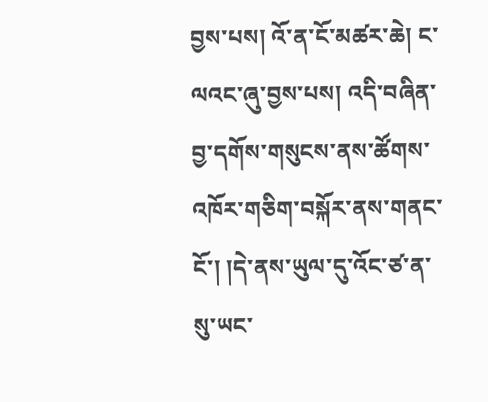བྱས་པས། འོ་ན་ངོ་མཚར་ཆེ། ང་ལའང་ཞུ་བྱས་པས། འདི་བཞིན་བྱ་དགོས་གསུངས་ནས་ཚོགས་འཁོར་གཅིག་བསྐོར་ནས་གནང་ངོ་། །དེ་ནས་ཡུལ་དུ་འོང་ཙ་ན་སུ་ཡང་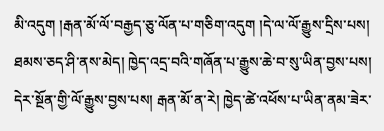མི་འདུག །རྒན་མོ་ལོ་བརྒྱད་ཅུ་ལོན་པ་གཅིག་འདུག །དེ་ལ་ལོ་རྒྱུས་དྲིས་པས། ཐམས་ཅད་ཤི་ནས་མེད། ཁྱེད་འདྲ་བའི་གཞོན་པ་རྒྱུས་ཆེ་བ་སུ་ཡིན་བྱས་པས། དེར་སྔོན་གྱི་ལོ་རྒྱུས་བྱས་པས། རྒན་མོ་ན་རེ། ཁྱེད་ཚེ་འཕོས་པ་ཡིན་ནམ་ཟེར་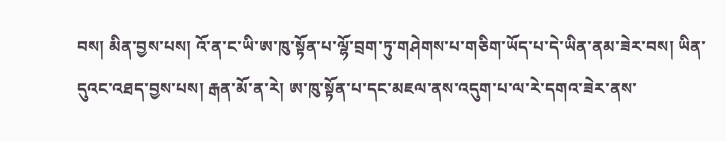བས། མིན་བྱས་པས། འོ་ན་ང་ཡི་ཨ་ཁུ་སྟོན་པ་ལྷོ་བྲག་ཏུ་གཤེགས་པ་གཅིག་ཡོད་པ་དེ་ཡིན་ནམ་ཟེར་བས། ཡིན་དུའང་འཐད་བྱས་པས། རྒན་མོ་ན་རེ། ཨ་ཁུ་སྟོན་པ་དང་མཇལ་ནས་འདུག་པ་ལ་རེ་དགའ་ཟེར་ནས་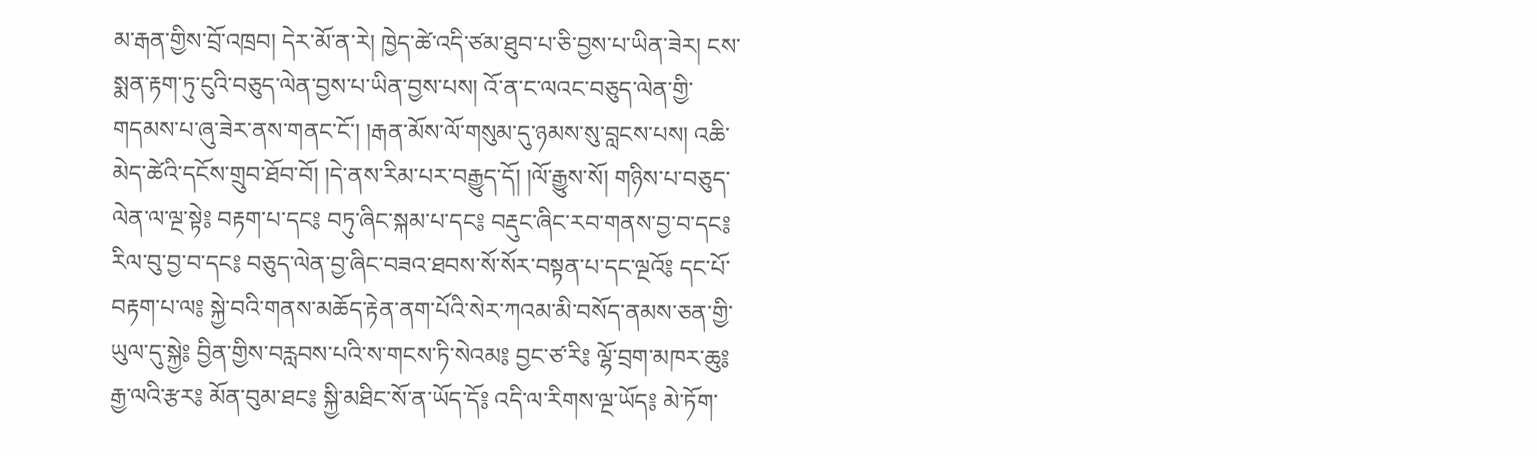མ་རྒན་གྱིས་བྲོ་འཁྲབ། དེར་མོ་ན་རེ། ཁྱེད་ཚེ་འདི་ཙམ་ཐུབ་པ་ཅི་བྱས་པ་ཡིན་ཟེར། ངས་སྨན་རྟག་ཏུ་ངུའི་བཅུད་ལེན་བྱས་པ་ཡིན་བྱས་པས། འོ་ན་ང་ལའང་བཅུད་ལེན་གྱི་གདམས་པ་ཞུ་ཟེར་ནས་གནང་ངོ་། །རྒན་མོས་ལོ་གསུམ་དུ་ཉམས་སུ་བླངས་པས། འཆི་མེད་ཚེའི་དངོས་གྲུབ་ཐོབ་བོ། །དེ་ནས་རིམ་པར་བརྒྱུད་དོ། །ལོ་རྒྱུས་སོ། གཉིས་པ་བཅུད་ལེན་ལ་ལྔ་སྟེ༔ བརྟག་པ་དང༔ བཏུ་ཞིང་སྐམ་པ་དང༔ བརྡུང་ཞིང་རབ་གནས་བྱ་བ་དང༔ རིལ་བུ་བྱ་བ་དང༔ བཅུད་ལེན་བྱ་ཞིང་བཟའ་ཐབས་སོ་སོར་བསྟན་པ་དང་ལྔའོ༔ དང་པོ་བརྟག་པ་ལ༔ སྐྱེ་བའི་གནས་མཆོད་རྟེན་ནག་པོའི་སེར་ཀའམ་མི་བསོད་ནམས་ཅན་གྱི་ཡུལ་དུ་སྐྱེ༔ བྱིན་གྱིས་བརླབས་པའི་ས་གངས་ཏི་སེའམ༔ བྱང་ཙ་རི༔ ལྷོ་བྲག་མཁར་ཆུ༔ རྒྱ་ལའི་རྩར༔ མོན་བུམ་ཐང༔ སྐྱི་མཐིང་སོ་ན་ཡོད་དོ༔ འདི་ལ་རིགས་ལྔ་ཡོད༔ མེ་ཏོག་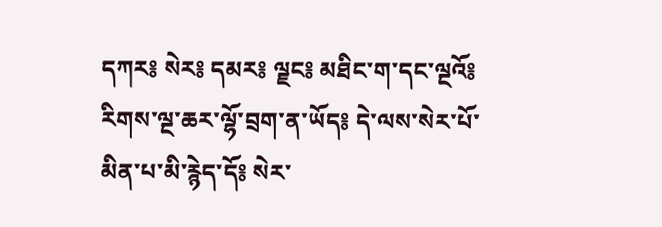དཀར༔ སེར༔ དམར༔ ལྗང༔ མཐིང་ག་དང་ལྔའོ༔ རིགས་ལྔ་ཆར་ལྷོ་བྲག་ན་ཡོད༔ དེ་ལས་སེར་པོ་མིན་པ་མི་རྙེད་དོ༔ སེར་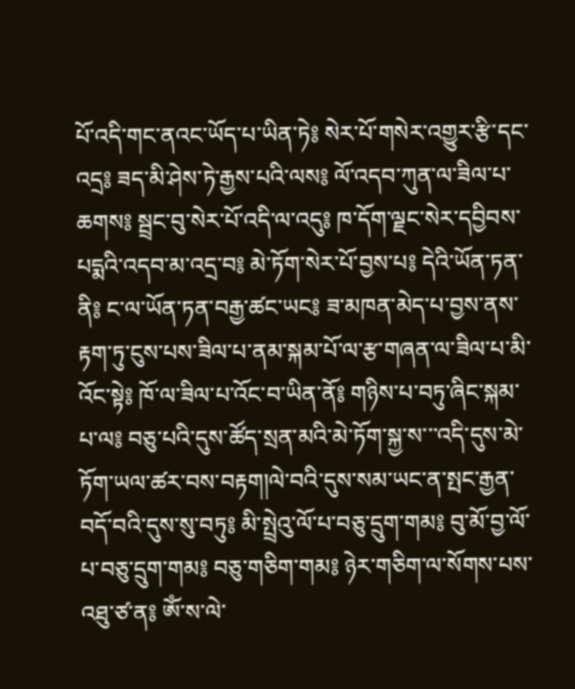པོ་འདི་གང་ནའང་ཡོད་པ་ཡིན་ཏེ༔ སེར་པོ་གསེར་འགྱུར་རྩི་དང་འདྲ༔ ཟད་མི་ཤེས་ཏེ་རྒྱས་པའི་ལས༔ ལོ་འདབ་ཀུན་ལ་ཟིལ་པ་ཆགས༔ སྦྲང་བུ་སེར་པོ་འདི་ལ་འདུ༔ ཁ་དོག་ལྗང་སེར་དབྱིབས་པདྨའི་འདབ་མ་འདྲ་བ༔ མེ་ཏོག་སེར་པོ་བྱས་པ༔ དེའི་ཡོན་ཏན་ནི༔ ང་ལ་ཡོན་ཏན་བརྒྱ་ཚང་ཡང༔ ཟ་མཁན་མེད་པ་བྱས་ནས་རྟག་ཏུ་ངུས་པས་ཟིལ་པ་ནམ་སྐམ་པོ་ལ་རྩ་གཞན་ལ་ཟིལ་པ་མི་འོང་སྟེ༔ ཁོ་ལ་ཟིལ་པ་འོང་བ་ཡིན་ནོ༔ གཉིས་པ་བཏུ་ཞིང་སྐམ་པ་ལ༔ བཅུ་པའི་དུས་ཚོད་སྲན་མའི་མེ་ཏོག་སྐྱ་ས་་་འདི་དུས་མེ་ཏོག་ཡལ་ཚར་བས་བརྟག།ལེ་བའི་དུས་སམ་ཡང་ན་སྤང་རྒྱན་བདོ་བའི་དུས་སུ་བཏུ༔ མི་སྤྲེའུ་ལོ་པ་བཅུ་དྲུག་གམ༔ བུ་མོ་བྱ་ལོ་པ་བཅུ་དྲུག་གམ༔ བཅུ་གཅིག་གམ༔ ཉེར་གཅིག་ལ་སོགས་པས་འཐུ་ཙ་ན༔ ཨོཾ་ས་ལེ་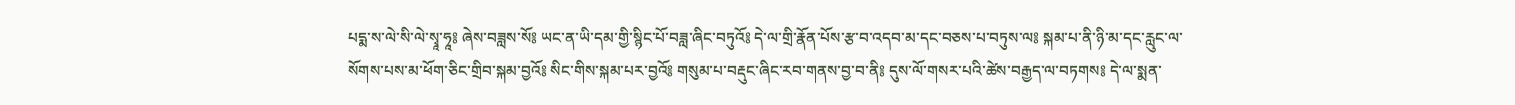པདྨ་ས་ལེ་སི་ལེ་སྭཱ་ཧཱ༔ ཞེས་བཟླས་སོ༔ ཡང་ན་ཡི་དམ་གྱི་སྙིང་པོ་བཟླ་ཞིང་བཏུའོ༔ དེ་ལ་གྲི་རྣོན་པོས་རྩ་བ་འདབ་མ་དང་བཅས་པ་བཏུས་ལ༔ སྐམ་པ་ནི་ཉི་མ་དང་རླུང་ལ་སོགས་པས་མ་ཕོག་ཅིང་གྲིབ་སྐམ་བྱའོ༔ སིང་གིས་སྐམ་པར་བྱའོ༔ གསུམ་པ་བརྡུང་ཞིང་རབ་གནས་བྱ་བ་ནི༔ དུས་ལོ་གསར་པའི་ཚེས་བརྒྱད་ལ་བཏགས༔ དེ་ལ་སྨན་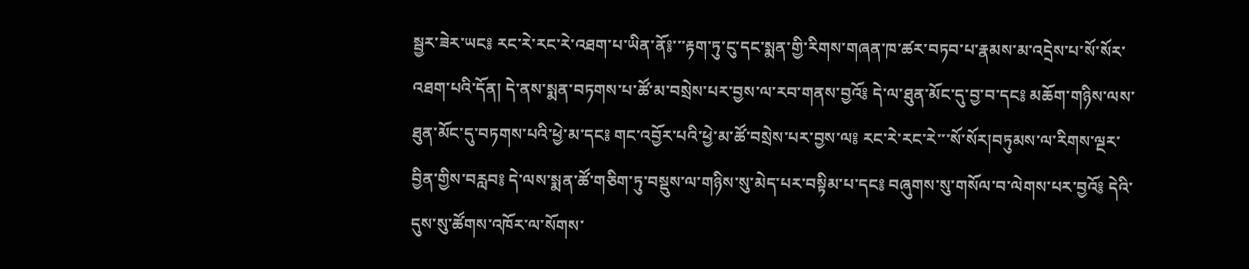སྦྱར་ཟེར་ཡང༔ རང་རེ་རང་རེ་འཐག་པ་ཡིན་ནོ༔་་་རྟག་ཏུ་ངུ་དང་སྨན་གྱི་རིགས་གཞན་ཁ་ཚར་བཏབ་པ་རྣམས་མ་འདྲེས་པ་སོ་སོར་འཐག་པའི་དོན། དེ་ནས་སྨན་བཏགས་པ་ཚོ་མ་བསྲེས་པར་བྱས་ལ་རབ་གནས་བྱའོ༔ དེ་ལ་ཐུན་མོང་དུ་བྱ་བ་དང༔ མཆོག་གཉིས་ལས་ཐུན་མོང་དུ་བཏགས་པའི་ཕྱེ་མ་དང༔ གང་འབྱོར་པའི་ཕྱེ་མ་ཚོ་བསྲེས་པར་བྱས་ལ༔ རང་རེ་རང་རེ་་་སོ་སོར།བཏུམས་ལ་རིགས་ལྔར་བྱིན་གྱིས་བརླབ༔ དེ་ལས་སྨན་ཚོ་གཅིག་ཏུ་བསྡུས་ལ་གཉིས་སུ་མེད་པར་བསྟིམ་པ་དང༔ བཞུགས་སུ་གསོལ་བ་ལེགས་པར་བྱའོ༔ དེའི་དུས་སུ་ཚོགས་འཁོར་ལ་སོགས་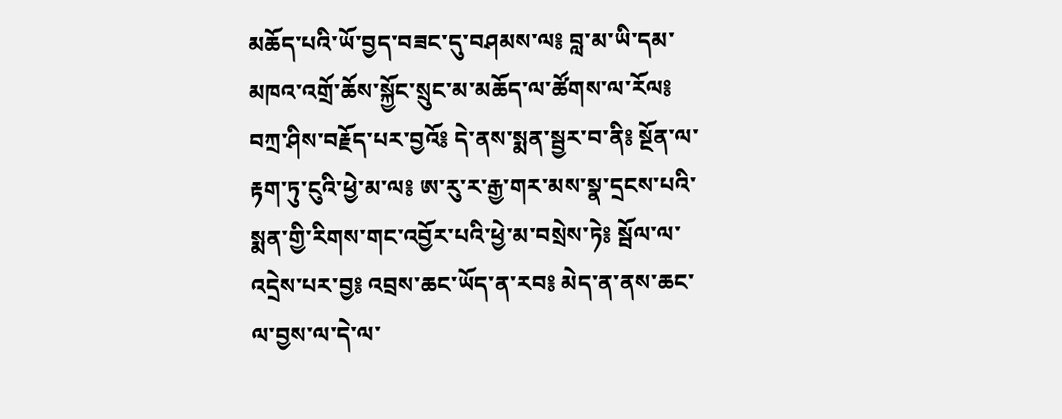མཆོད་པའི་ཡོ་བྱད་བཟང་དུ་བཤམས་ལ༔ བླ་མ་ཡི་དམ་མཁའ་འགྲོ་ཆོས་སྐྱོང་སྲུང་མ་མཆོད་ལ་ཚོགས་ལ་རོལ༔ བཀྲ་ཤིས་བརྗོད་པར་བྱའོ༔ དེ་ནས་སྨན་སྦྱར་བ་ནི༔ སྔོན་ལ་རྟག་ཏུ་ངུའི་ཕྱེ་མ་ལ༔ ཨ་རུ་ར་རྒྱ་གར་མས་སྣ་དྲངས་པའི་སྨན་གྱི་རིགས་གང་འབྱོར་པའི་ཕྱེ་མ་བསྲེས་ཏེ༔ སྦོལ་ལ་འདྲེས་པར་བྱ༔ འབྲས་ཆང་ཡོད་ན་རབ༔ མེད་ན་ནས་ཆང་ལ་བྱས་ལ་དེ་ལ་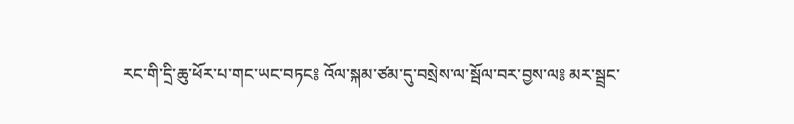རང་གི་དྲི་ཆུ་ཕོར་པ་གང་ཡང་བཏང༔ འོལ་སྐམ་ཙམ་དུ་བསྲེས་ལ་སྦོལ་བར་བྱས་ལ༔ མར་སྦྲང་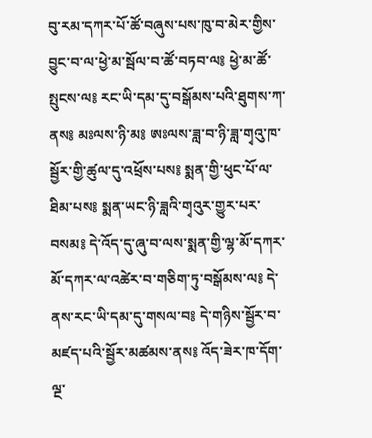བུ་རམ་དཀར་པོ་ཚོ་བཞུས་པས་ཁུ་བ་མེར་གྱིས་བྱུང་བ་ལ་ཕྱེ་མ་སྦོལ་བ་ཚོ་བཏབ་ལ༔ ཕྱེ་མ་ཚོ་སྤུངས་ལ༔ རང་ཡི་དམ་དུ་བསྒོམས་པའི་ཐུགས་ཀ་ནས༔ མཿལས་ཉི་མ༔ ཨཿལས་ཟླ་བ་ཉི་ཟླ་གྭའུ་ཁ་སྦྱོར་གྱི་ཚུལ་དུ་འཕྲོས་པས༔ སྨན་གྱི་ཕུང་པོ་ལ་ཐིམ་པས༔ སྨན་ཡང་ཉི་ཟླའི་གྭའུར་གྱུར་པར་བསམ༔ དེ་འོད་དུ་ཞུ་བ་ལས་སྨན་གྱི་ལྷ་མོ་དཀར་མོ་དཀར་ལ་འཚེར་བ་གཅིག་ཏུ་བསྒོམས་ལ༔ དེ་ནས་རང་ཡི་དམ་དུ་གསལ་བ༔ དེ་གཉིས་སྦྱོར་བ་མཛད་པའི་སྦྱོར་མཚམས་ནས༔ འོད་ཟེར་ཁ་དོག་ལྔ་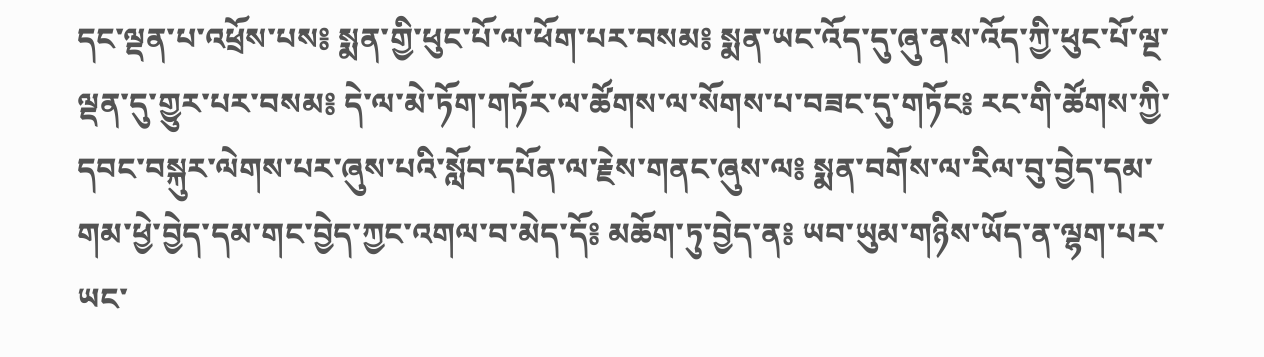དང་ལྡན་པ་འཕྲོས་པས༔ སྨན་གྱི་ཕུང་པོ་ལ་ཕོག་པར་བསམ༔ སྨན་ཡང་འོད་དུ་ཞུ་ནས་འོད་ཀྱི་ཕུང་པོ་ལྔ་ལྡན་དུ་གྱུར་པར་བསམ༔ དེ་ལ་མེ་ཏོག་གཏོར་ལ་ཚོགས་ལ་སོགས་པ་བཟང་དུ་གཏོང༔ རང་གི་ཚོགས་ཀྱི་དབང་བསྐུར་ལེགས་པར་ཞུས་པའི་སློབ་དཔོན་ལ་རྗེས་གནང་ཞུས་ལ༔ སྨན་བགོས་ལ་རིལ་བུ་བྱེད་དམ་གམ་ཕྱེ་བྱེད་དམ་གང་བྱེད་ཀྱང་འགལ་བ་མེད་དོ༔ མཆོག་ཏུ་བྱེད་ན༔ ཡབ་ཡུམ་གཉིས་ཡོད་ན་ལྷག་པར་ཡང་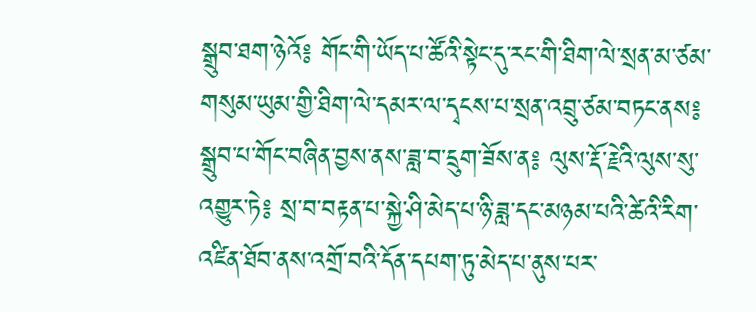སྒྲུབ་ཐག་ཉེའོ༔ གོང་གི་ཡོད་པ་ཚོའི་སྟེང་དུ་རང་གི་ཐིག་ལེ་སྲན་མ་ཙམ་གསུམ་ཡུམ་གྱི་ཐིག་ལེ་དམར་ལ་དྭངས་པ་སྲན་འབྲུ་ཙམ་བཏང་ནས༔ སྒྲུབ་པ་གོང་བཞིན་བྱས་ནས་ཟླ་བ་དྲུག་ཟོས་ན༔ ལུས་རྡོ་རྗེའི་ལུས་སུ་འགྱུར་ཏེ༔ སྲ་བ་བརྟན་པ་སྐྱེ་ཤི་མེད་པ་ཉི་ཟླ་དང་མཉམ་པའི་ཚེའི་རིག་འཛིན་ཐོབ་ནས་འགྲོ་བའི་དོན་དཔག་ཏུ་མེད་པ་ནུས་པར་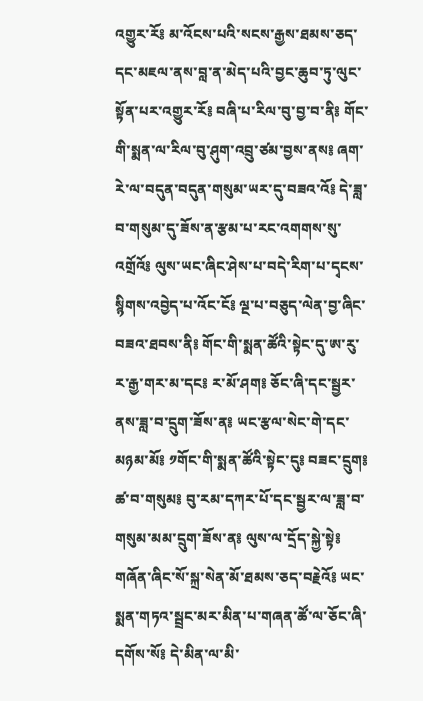འགྱུར་རོ༔ མ་འོངས་པའི་སངས་རྒྱས་ཐམས་ཅད་དང་མཇལ་ནས་བླ་ན་མེད་པའི་བྱང་ཆུབ་ཏུ་ལུང་སྟོན་པར་འགྱུར་རོ༔ བཞི་པ་རིལ་བུ་བྱ་བ་ནི༔ གོང་གི་སྨན་ལ་རིལ་བུ་ཤུག་འབྲུ་ཙམ་བྱས་ནས༔ ཞག་རེ་ལ་བདུན་བདུན་གསུམ་ཡར་དུ་བཟའ་འོ༔ དེ་ཟླ་བ་གསུམ་དུ་ཟོས་ན་རྩམ་པ་རང་འགགས་སུ་འགྲོའོ༔ ལུས་ཡང་ཞིང་ཤེས་པ་བདེ་རིག་པ་དྭངས་སྙིགས་འབྱེད་པ་འོང་ངོ༔ ལྔ་པ་བཅུད་ལེན་བྱ་ཞིང་བཟའ་ཐབས་ནི༔ གོང་གི་སྨན་ཚོའི་སྟེང་དུ་ཨ་རུ་ར་རྒྱ་གར་མ་དང༔ ར་མོ་ཤག༔ ཅོང་ཞི་དང་སྦྱར་ནས་ཟླ་བ་དྲུག་ཟོས་ན༔ ཡང་རྩལ་སེང་གེ་དང་མཉམ་མོ༔ ༡གོང་གི་སྨན་ཚོའི་སྟེང་དུ༔ བཟང་དྲུག༔ ཚ་བ་གསུམ༔ བུ་རམ་དཀར་པོ་དང་སྦྱར་ལ་ཟླ་བ་གསུམ་མམ་དྲུག་ཟོས་ན༔ ལུས་ལ་དྲོད་སྐྱེ་སྟེ༔ གཞོན་ཞིང་སོ་སྐྲ་སེན་མོ་ཐམས་ཅད་བརྗེའོ༔ ཡང་སྨན་གཏའ་སྦྲང་མར་མིན་པ་གཞན་ཚོ་ལ་ཅོང་ཞི་དགོས་སོ༔ དེ་མིན་ལ་མི་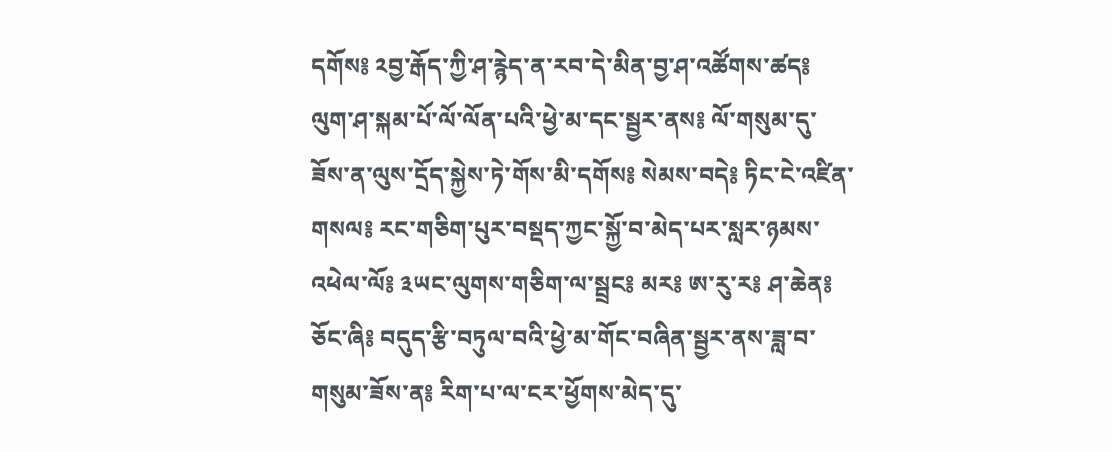དགོས༔ ༢བྱ་རྒོད་ཀྱི་ཤ་རྙེད་ན་རབ་དེ་མིན་བྱ་ཤ་འཚོགས་ཚད༔ ལུག་ཤ་སྐམ་པོ་ལོ་ལོན་པའི་ཕྱེ་མ་དང་སྦྱར་ནས༔ ལོ་གསུམ་དུ་ཟོས་ན་ལུས་དྲོད་སྐྱེས་ཏེ་གོས་མི་དགོས༔ སེམས་བདེ༔ ཏིང་ངེ་འཛིན་གསལ༔ རང་གཅིག་པུར་བསྡད་ཀྱང་སྐྱོ་བ་མེད་པར་སླར་ཉམས་འཕེལ་ལོ༔ ༣ཡང་ལུགས་གཅིག་ལ་སྦྲང༔ མར༔ ཨ་རུ་ར༔ ཤ་ཆེན༔ ཅོང་ཞི༔ བདུད་རྩི་བཏུལ་བའི་ཕྱེ་མ་གོང་བཞིན་སྦྱར་ནས་ཟླ་བ་གསུམ་ཟོས་ན༔ རིག་པ་ལ་ངར་ཕྱོགས་མེད་དུ་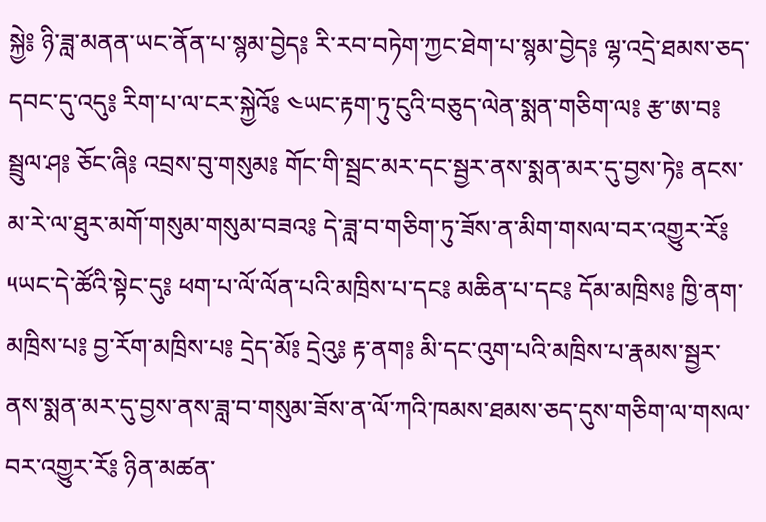སྐྱེ༔ ཉི་ཟླ་མནན་ཡང་ནོན་པ་སྙམ་བྱེད༔ རི་རབ་བཏེག་ཀྱང་ཐེག་པ་སྙམ་བྱེད༔ ལྷ་འདྲེ་ཐམས་ཅད་དབང་དུ་འདུ༔ རིག་པ་ལ་ངར་སྐྱེའོ༔ ༤ཡང་རྟག་ཏུ་ངུའི་བཅུད་ལེན་སྨན་གཅིག་ལ༔ རྩ་ཨ་བ༔ སྦྲུལ་ཤ༔ ཅོང་ཞི༔ འབྲས་བུ་གསུམ༔ གོང་གི་སྦྲང་མར་དང་སྦྱར་ནས་སྨན་མར་དུ་བྱས་ཏེ༔ ནངས་མ་རེ་ལ་ཐུར་མགོ་གསུམ་གསུམ་བཟའ༔ དེ་ཟླ་བ་གཅིག་ཏུ་ཟོས་ན་མིག་གསལ་བར་འགྱུར་རོ༔ ༥ཡང་དེ་ཚོའི་སྟེང་དུ༔ ཕག་པ་ལོ་ལོན་པའི་མཁྲིས་པ་དང༔ མཆིན་པ་དང༔ དོམ་མཁྲིས༔ ཁྱི་ནག་མཁྲིས་པ༔ བྱ་རོག་མཁྲིས་པ༔ དྲེད་མོ༔ དྲེའུ༔ རྟ་ནག༔ མི་དང་འུག་པའི་མཁྲིས་པ་རྣམས་སྦྱར་ནས་སྨན་མར་དུ་བྱས་ནས་ཟླ་བ་གསུམ་ཟོས་ན་ལོ་ཀའི་ཁམས་ཐམས་ཅད་དུས་གཅིག་ལ་གསལ་བར་འགྱུར་རོ༔ ཉིན་མཚན་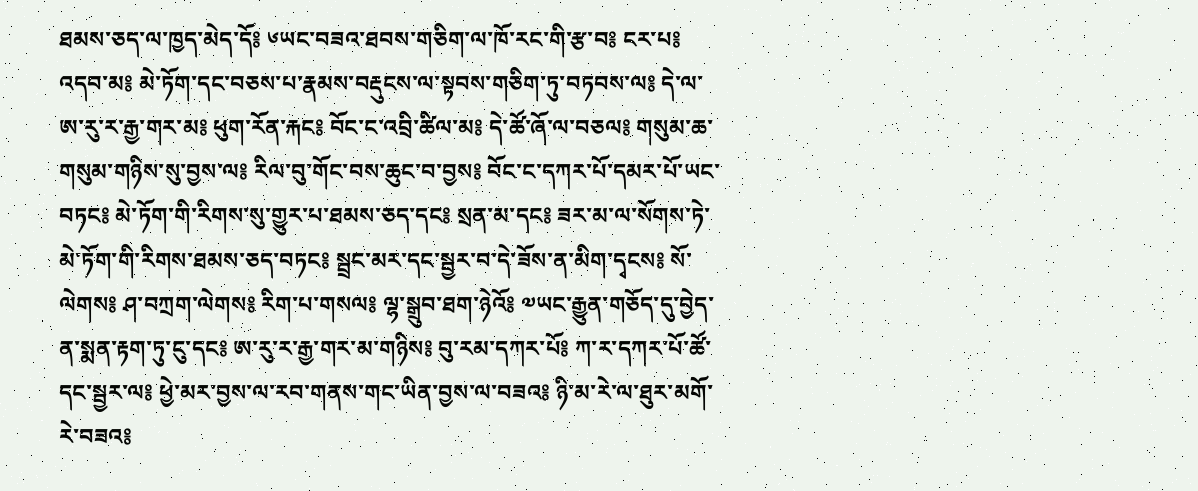ཐམས་ཅད་ལ་ཁྱད་མེད་དོ༔ ༦ཡང་བཟའ་ཐབས་གཅིག་ལ་ཁོ་རང་གི་རྩ་བ༔ ངར་པ༔ འདབ་མ༔ མེ་ཏོག་དང་བཅས་པ་རྣམས་བརྡུངས་ལ་སྟབས་གཅིག་ཏུ་བཏབས་ལ༔ དེ་ལ་ཨ་རུ་ར་རྒྱ་གར་མ༔ ཕུག་རོན་རྐང༔ བོང་ང་འབྲི་ཚིལ་མ༔ དེ་ཚོ་ཞོ་ལ་བཅལ༔ གསུམ་ཆ་གསུམ་གཉིས་སུ་བྱས་ལ༔ རིལ་བུ་གོང་བས་ཆུང་བ་བྱས༔ བོང་ང་དཀར་པོ་དམར་པོ་ཡང་བཏང༔ མེ་ཏོག་གི་རིགས་སུ་གྱུར་པ་ཐམས་ཅད་དང༔ སྲན་མ་དང༔ ཟར་མ་ལ་སོགས་ཏེ་མེ་ཏོག་གི་རིགས་ཐམས་ཅད་བཏང༔ སྦྲང་མར་དང་སྦྱར་བ་དེ་ཟོས་ན་མིག་དྭངས༔ སོ་ལེགས༔ ཤ་བཀྲག་ལེགས༔ རིག་པ་གསལ༔ ལྷ་སྒྲུབ་ཐག་ཉེའོ༔ ༧ཡང་རྒྱུན་གཅོད་དུ་བྱེད་ན་སྨན་རྟག་ཏུ་ངུ་དང༔ ཨ་རུ་ར་རྒྱ་གར་མ་གཉིས༔ བུ་རམ་དཀར་པོ༔ ཀ་ར་དཀར་པོ་ཚོ་དང་སྦྱར་ལ༔ ཕྱེ་མར་བྱས་ལ་རབ་གནས་གང་ཡིན་བྱས་ལ་བཟའ༔ ཉི་མ་རེ་ལ་ཐུར་མགོ་རེ་བཟའ༔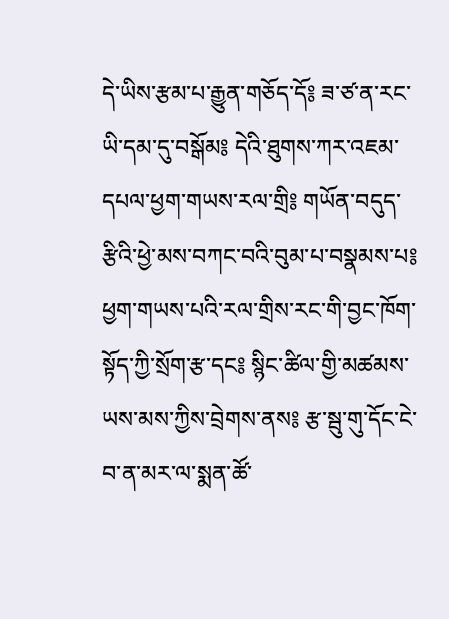དེ་ཡིས་རྩམ་པ་རྒྱུན་གཅོད་དོ༔ ཟ་ཙ་ན་རང་ཡི་དམ་དུ་བསྒོམ༔ དེའི་ཐུགས་ཀར་འཇམ་དཔལ་ཕྱག་གཡས་རལ་གྲི༔ གཡོན་བདུད་རྩིའི་ཕྱེ་མས་བཀང་བའི་བུམ་པ་བསྣམས་པ༔ ཕྱག་གཡས་པའི་རལ་གྲིས་རང་གི་བྱང་ཁོག་སྟོད་ཀྱི་སྲོག་རྩ་དང༔ སྙིང་ཚིལ་གྱི་མཚམས་ཡས་མས་ཀྱིས་བྲེགས་ནས༔ རྩ་སྦུ་གུ་དོང་ངེ་བ་ན་མར་ལ་སྨན་ཚོ་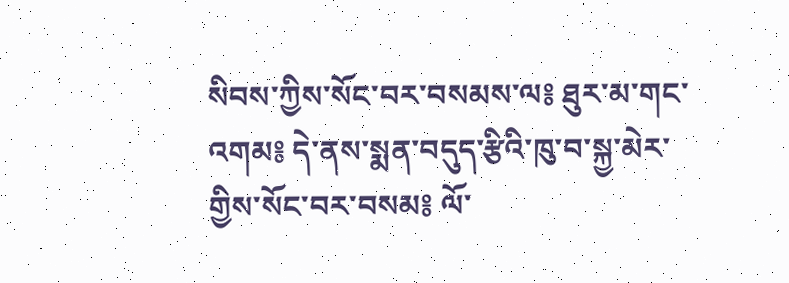སིབས་ཀྱིས་སོང་བར་བསམས་ལ༔ ཐུར་མ་གང་འགམ༔ དེ་ནས་སྨན་བདུད་རྩིའི་ཁུ་བ་སྐྱ་མེར་གྱིས་སོང་བར་བསམ༔ ལོ་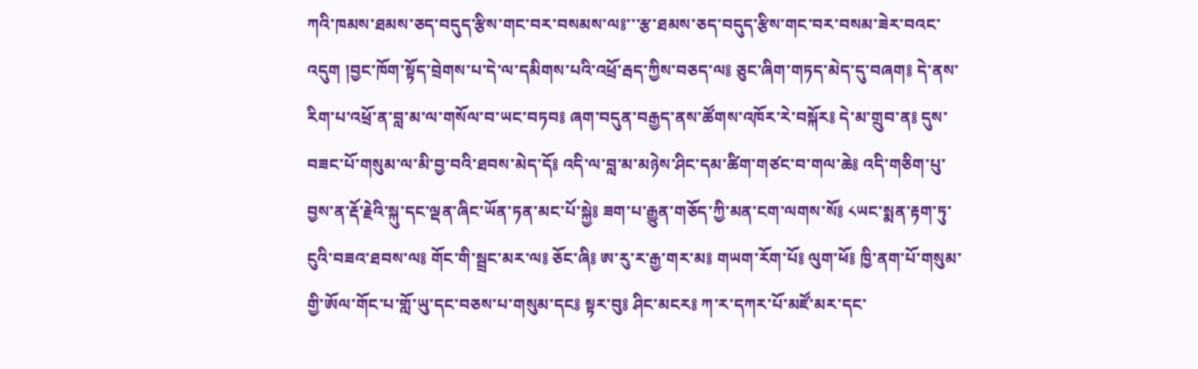ཀའི་ཁམས་ཐམས་ཅད་བདུད་རྩིས་གང་བར་བསམས་ལ༔་་་རྩ་ཐམས་ཅད་བདུད་རྩིས་གང་བར་བསམ་ཟེར་བའང་འདུག །བྱང་ཁོག་སྟོད་བྲེགས་པ་དེ་ལ་དམིགས་པའི་འཕྲོ་རྦད་ཀྱིས་བཅད་ལ༔ ཅུང་ཞིག་གཏད་མེད་དུ་བཞག༔ དེ་ནས་རིག་པ་འཕྲོ་ན་བླ་མ་ལ་གསོལ་བ་ཡང་བཏབ༔ ཞག་བདུན་བརྒྱད་ནས་ཚོགས་འཁོར་རེ་བསྐོར༔ དེ་མ་གྲུབ་ན༔ དུས་བཟང་པོ་གསུམ་ལ་མི་བྱ་བའི་ཐབས་མེད་དོ༔ འདི་ལ་བླ་མ་མཉེས་ཤིང་དམ་ཚིག་གཙང་བ་གལ་ཆེ༔ འདི་གཅིག་པུ་བྱས་ན་རྡོ་རྗེའི་སྐུ་དང་ལྡན་ཞིང་ཡོན་ཏན་མང་པོ་སྐྱེ༔ ཟག་པ་རྒྱུན་གཅོད་ཀྱི་མན་ངག་ལགས་སོ༔ ༨ཡང་སྨན་རྟག་ཏུ་ངུའི་བཟའ་ཐབས་ལ༔ གོང་གི་སྦྲང་མར་ལ༔ ཅོང་ཞི༔ ཨ་རུ་ར་རྒྱ་གར་མ༔ གཡག་རོག་པོ༔ ལུག་ཕོ༔ ཁྱི་ནག་པོ་གསུམ་གྱི་ཨོལ་གོང་པ་གློ་ཡུ་དང་བཅས་པ་གསུམ་དང༔ སྟར་བུ༔ ཤིང་མངར༔ ཀ་ར་དཀར་པོ་མཛོ་མར་དང་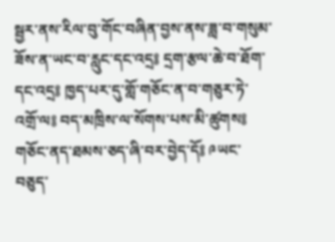སྦྱར་ནས་རིལ་བུ་གོང་བཞིན་བྱས་ནས་ཟླ་བ་གསུམ་ཟོས་ན་ཡང་བ་རླུང་དང་འདྲ༔ དྲག་རྩལ་ཆེ་བ་ཐོག་དང་འདྲ༔ ཁྱད་པར་དུ་གློ་གཅོང་ན་བ་གཅུར་ཏེ་འགྲོ་ལ༔ བད་མཁྲིས་ལ་སོགས་པས་མི་ཚུགས༔ གཅོང་ནད་ཐམས་ཅད་ཞི་བར་བྱེད་དོ༔ ༩ཡང་བཅུད་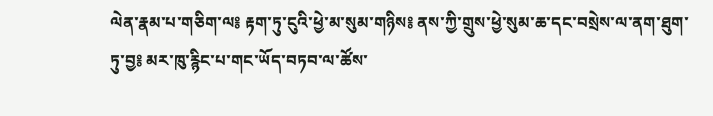ལེན་རྣམ་པ་གཅིག་ལ༔ རྟག་ཏུ་ངུའི་ཕྱེ་མ་སུམ་གཉིས༔ ནས་ཀྱི་གྲུས་ཕྱེ་སུམ་ཆ་དང་བསྲེས་ལ་ནག་ཐུག་ཏུ་བྱ༔ མར་ཁུ་རྙིང་པ་གང་ཡོད་བཏབ་ལ་ཚོས་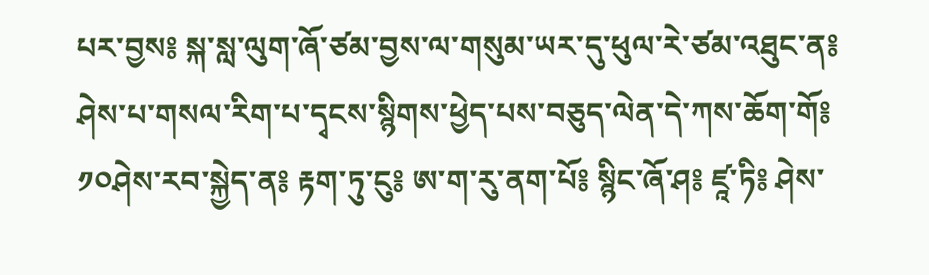པར་བྱས༔ སྐ་སླ་ལུག་ཞོ་ཙམ་བྱས་ལ་གསུམ་ཡར་དུ་ཕུལ་རེ་ཙམ་འཐུང་ན༔ ཤེས་པ་གསལ་རིག་པ་དྭངས་སྙིགས་ཕྱེད་པས་བཅུད་ལེན་དེ་ཀས་ཆོག་གོ༔ ༡༠ཤེས་རབ་སྐྱེད་ན༔ རྟག་ཏུ་ངུ༔ ཨ་ག་རུ་ནག་པོ༔ སྙིང་ཞོ་ཤ༔ ཛཱ་ཏི༔ ཤེས་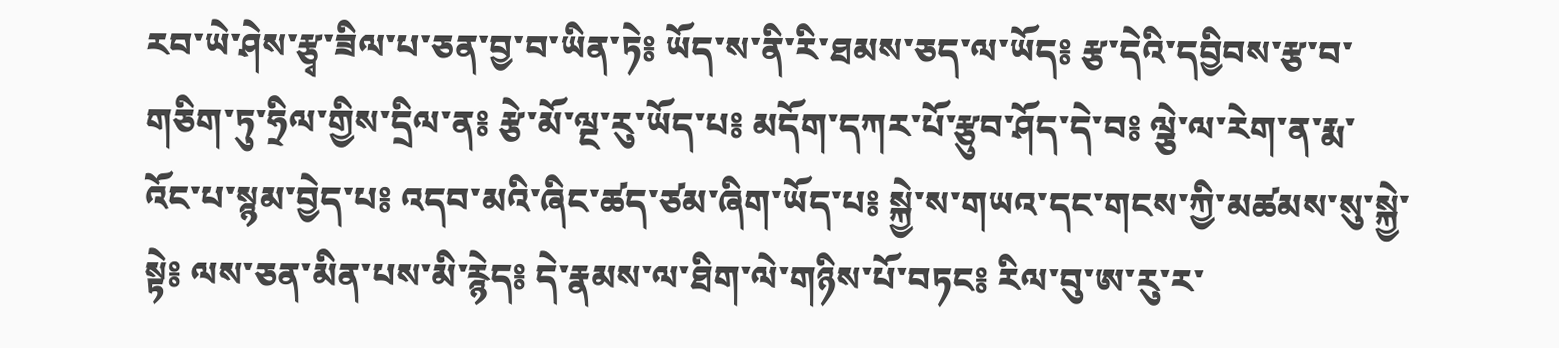རབ་ཡེ་ཤེས་རྩྭ་ཟིལ་པ་ཅན་བྱ་བ་ཡིན་ཏེ༔ ཡོད་ས་ནི་རི་ཐམས་ཅད་ལ་ཡོད༔ རྩ་དེའི་དབྱིབས་རྩ་བ་གཅིག་ཏུ་ཧྲིལ་གྱིས་དྲིལ་ན༔ རྩེ་མོ་ལྔ་རུ་ཡོད་པ༔ མདོག་དཀར་པོ་རྩུབ་ཤོད་དེ་བ༔ ལྕེ་ལ་རེག་ན་རྨ་འོང་པ་སྙམ་བྱེད་པ༔ འདབ་མའི་ཞིང་ཚད་ཙམ་ཞིག་ཡོད་པ༔ སྐྱེ་ས་གཡའ་དང་གངས་ཀྱི་མཚམས་སུ་སྐྱེ་སྟེ༔ ལས་ཅན་མིན་པས་མི་རྙེད༔ དེ་རྣམས་ལ་ཐིག་ལེ་གཉིས་པོ་བཏང༔ རིལ་བུ་ཨ་རུ་ར་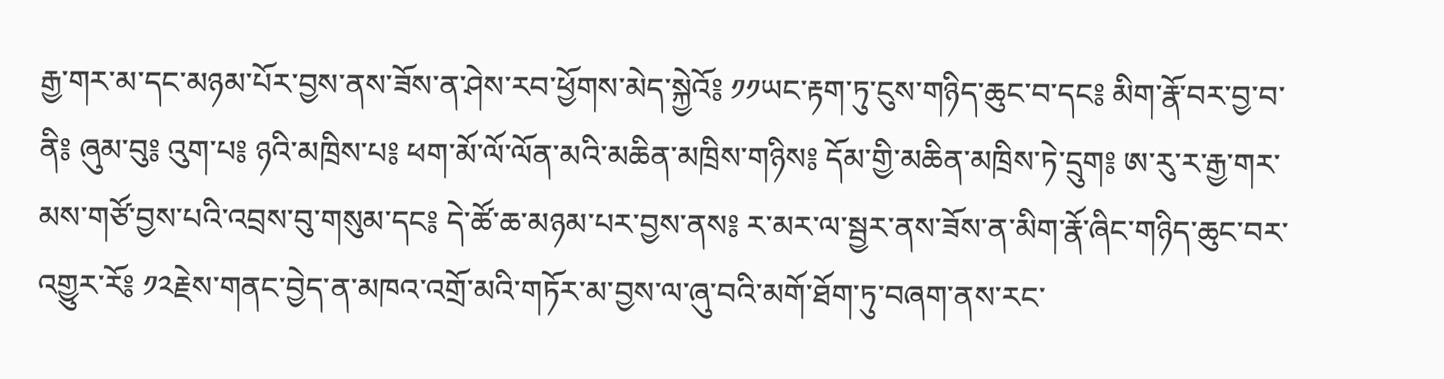རྒྱ་གར་མ་དང་མཉམ་པོར་བྱས་ནས་ཟོས་ན་ཤེས་རབ་ཕྱོགས་མེད་སྐྱེའོ༔ ༡༡ཡང་རྟག་ཏུ་ངུས་གཉིད་ཆུང་བ་དང༔ མིག་རྣོ་བར་བྱ་བ་ནི༔ ཞུམ་བུ༔ འུག་པ༔ ཉའི་མཁྲིས་པ༔ ཕག་མོ་ལོ་ལོན་མའི་མཆིན་མཁྲིས་གཉིས༔ དོམ་གྱི་མཆིན་མཁྲིས་ཏེ་དྲུག༔ ཨ་རུ་ར་རྒྱ་གར་མས་གཙོ་བྱས་པའི་འབྲས་བུ་གསུམ་དང༔ དེ་ཚོ་ཆ་མཉམ་པར་བྱས་ནས༔ ར་མར་ལ་སྦྱར་ནས་ཟོས་ན་མིག་རྣོ་ཞིང་གཉིད་ཆུང་བར་འགྱུར་རོ༔ ༡༢རྗེས་གནང་བྱེད་ན་མཁའ་འགྲོ་མའི་གཏོར་མ་བྱས་ལ་ཞུ་བའི་མགོ་ཐོག་ཏུ་བཞག་ནས་རང་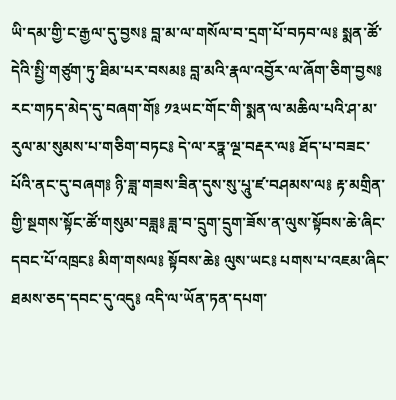ཡི་དམ་གྱི་ང་རྒྱལ་དུ་བྱས༔ བླ་མ་ལ་གསོལ་བ་དྲག་པོ་བཏབ་ལ༔ སྨན་ཚོ་དེའི་སྤྱི་གཙུག་ཏུ་ཐིམ་པར་བསམ༔ བླ་མའི་རྣལ་འབྱོར་ལ་ཞོག་ཅིག་བྱས༔ རང་གཏད་མེད་དུ་བཞག་གོ༔ ༡༣ཡང་གོང་གི་སྨན་ལ་མཆིལ་པའི་ཤ་མ་རུལ་མ་སུམས་པ་གཅིག་བཏང༔ དེ་ལ་རཏྣ་ལྔ་བརྡར་ལ༔ ཐོད་པ་བཟང་པོའི་ནང་དུ་བཞག༔ ཉི་ཟླ་གཟས་ཟིན་དུས་སུ་པཱུ་ཛ་བཤམས་ལ༔ རྟ་མགྲིན་གྱི་སྔགས་སྟོང་ཚོ་གསུམ་བཟླ༔ ཟླ་བ་དྲུག་དྲུག་ཟོས་ན་ལུས་སྟོབས་ཆེ་ཞིང་དབང་པོ་འཁྲང༔ མིག་གསལ༔ སྟོབས་ཆེ༔ ལུས་ཡང༔ པགས་པ་འཇམ་ཞིང་ཐམས་ཅད་དབང་དུ་འདུ༔ འདི་ལ་ཡོན་ཏན་དཔག་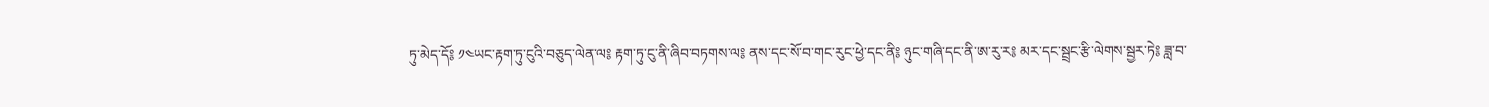ཏུ་མེད་དོ༔ ༡༤ཡང་རྟག་ཏུ་ངུའི་བཅུད་ལེན་ལ༔ རྟག་ཏུ་ངུ་ནི་ཞིབ་བཏགས་ལ༔ ནས་དང་སོ་བ་གང་རུང་ཕྱེ་དང་ནི༔ ཉུང་གཞི་དང་ནི་ཨ་རུ་ར༔ མར་དང་སྦྲང་རྩི་ལེགས་སྦྱར་ཏེ༔ ཟླ་བ་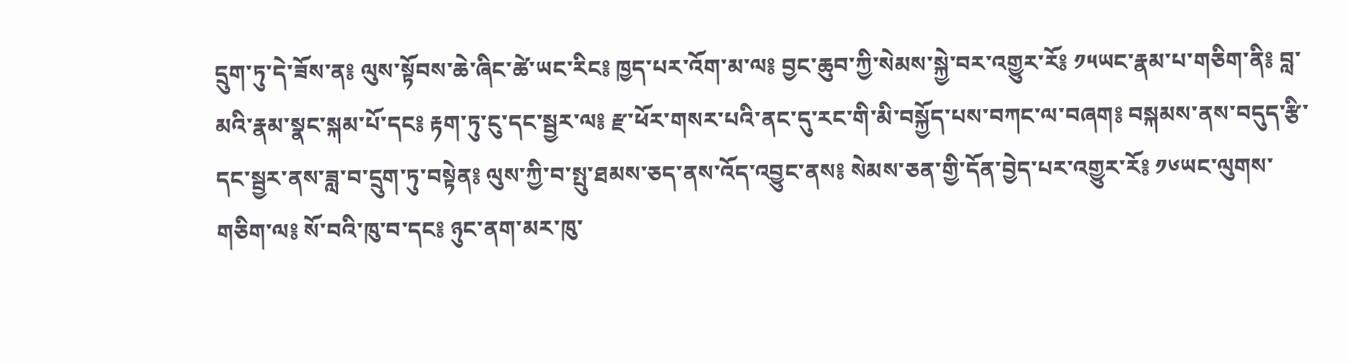དྲུག་ཏུ་དེ་ཟོས་ན༔ ལུས་སྟོབས་ཆེ་ཞིང་ཚེ་ཡང་རིང༔ ཁྱད་པར་འོག་མ་ལ༔ བྱང་ཆུབ་ཀྱི་སེམས་སྐྱེ་བར་འགྱུར་རོ༔ ༡༥ཡང་རྣམ་པ་གཅིག་ནི༔ བླ་མའི་རྣམ་སྣང་སྐམ་པོ་དང༔ རྟག་ཏུ་ངུ་དང་སྦྱར་ལ༔ རྫ་ཕོར་གསར་པའི་ནང་དུ་རང་གི་མི་བསྐྱོད་པས་བཀང་ལ་བཞག༔ བསྐམས་ནས་བདུད་རྩི་དང་སྦྱར་ནས་ཟླ་བ་དྲུག་ཏུ་བསྟེན༔ ལུས་ཀྱི་བ་སྤུ་ཐམས་ཅད་ནས་འོད་འབྱུང་ནས༔ སེམས་ཅན་གྱི་དོན་བྱེད་པར་འགྱུར་རོ༔ ༡༦ཡང་ལུགས་གཅིག་ལ༔ སོ་བའི་ཁུ་བ་དང༔ ཉུང་ནག་མར་ཁུ་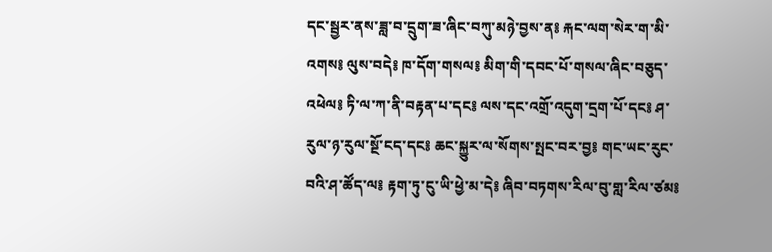དང་སྦྱར་ནས་ཟླ་བ་དྲུག་ཟ་ཞིང་བཀུ་མཉེ་བྱས་ན༔ རྐང་ལག་སེར་ག་མི་འགས༔ ལུས་བདེ༔ ཁ་དོག་གསལ༔ མིག་གི་དབང་པོ་གསལ་ཞིང་བཅུད་འཕེལ༔ ཏི་ལ་ཀ་ནི་བརྟན་པ་དང༔ ལས་དང་འགྲོ་འདུག་དྲག་པོ་དང༔ ཤ་རུལ་ཉ་རུལ་སྔོ་ངད་དང༔ ཆང་སྐྱུར་ལ་སོགས་སྤང་བར་བྱ༔ གང་ཡང་རུང་བའི་ཤ་ཚོད་ལ༔ རྟག་ཏུ་ངུ་ཡི་ཕྱེ་མ་དེ༔ ཞིབ་བཏགས་རིལ་བུ་གླ་རིལ་ཙམ༔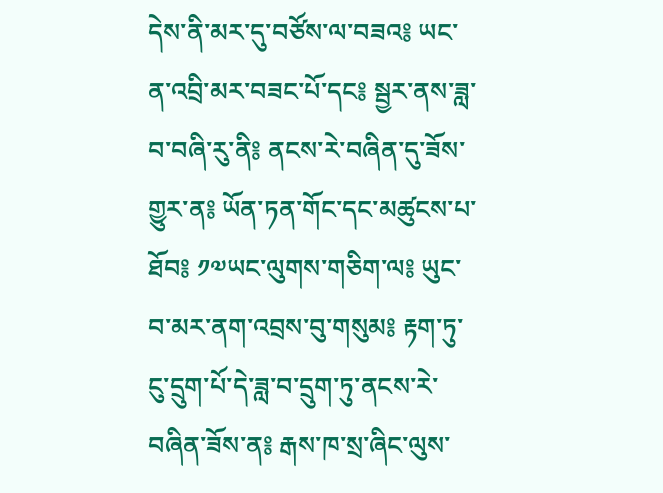དེས་ནི་མར་དུ་བཙོས་ལ་བཟའ༔ ཡང་ན་འབྲི་མར་བཟང་པོ་དང༔ སྦྱར་ནས་ཟླ་བ་བཞི་རུ་ནི༔ ནངས་རེ་བཞིན་དུ་ཟོས་གྱུར་ན༔ ཡོན་ཏན་གོང་དང་མཚུངས་པ་ཐོབ༔ ༡༧ཡང་ལུགས་གཅིག་ལ༔ ཡུང་བ་མར་ནག་འབྲས་བུ་གསུམ༔ རྟག་ཏུ་ངུ་དྲུག་པོ་དེ་ཟླ་བ་དྲུག་ཏུ་ནངས་རེ་བཞིན་ཟོས་ན༔ རྒས་ཁ་སྲ་ཞིང་ལུས་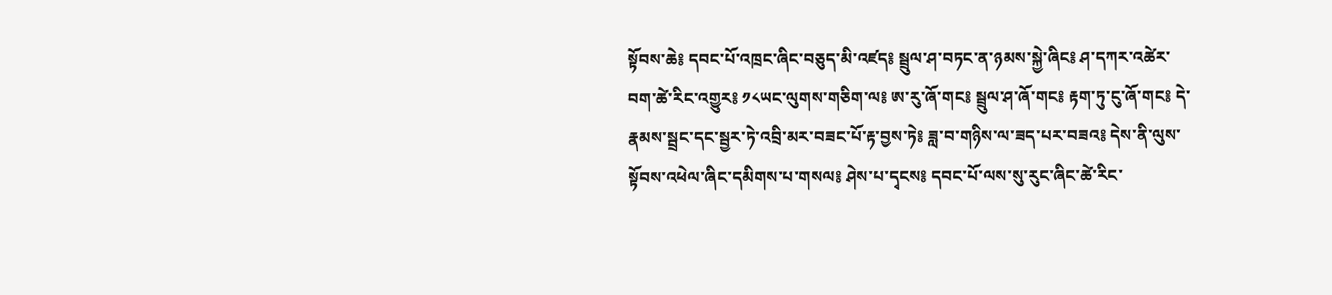སྟོབས་ཆེ༔ དབང་པོ་འཁྲང་ཞིང་བཅུད་མི་འཛད༔ སྦྲུལ་ཤ་བཏང་ན་ཉམས་སྐྱེ་ཞིང༔ ཤ་དཀར་འཚེར་བག་ཚེ་རིང་འགྱུར༔ ༡༨ཡང་ལུགས་གཅིག་ལ༔ ཨ་རུ་ཞོ་གང༔ སྦྲུལ་ཤ་ཞོ་གང༔ རྟག་ཏུ་ངུ་ཞོ་གང༔ དེ་རྣམས་སྦྲང་དང་སྦྱར་ཏེ་འབྲི་མར་བཟང་པོ་རྟ་བྱས་ཏེ༔ ཟླ་བ་གཉིས་ལ་ཟད་པར་བཟའ༔ དེས་ནི་ལུས་སྟོབས་འཕེལ་ཞིང་དམིགས་པ་གསལ༔ ཤེས་པ་དྭངས༔ དབང་པོ་ལས་སུ་རུང་ཞིང་ཚེ་རིང་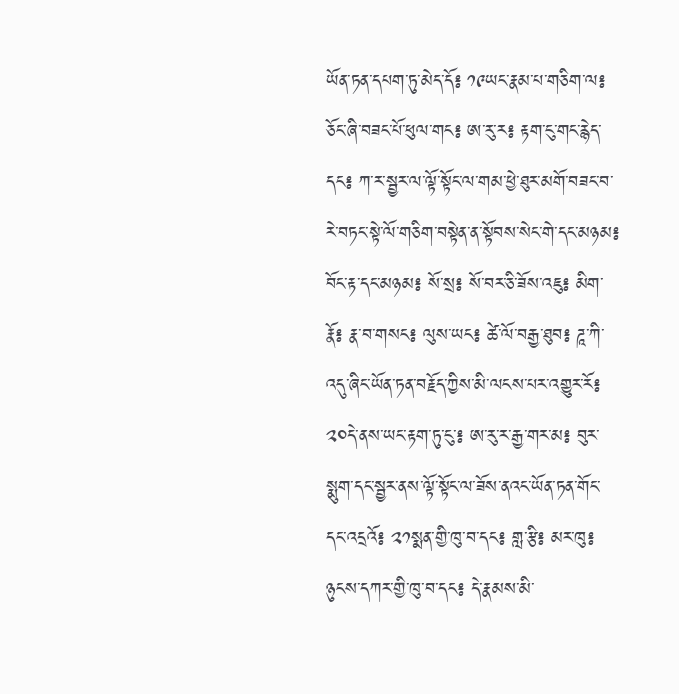ཡོན་ཏན་དཔག་ཏུ་མེད་དོ༔ ༡༩ཡང་རྣམ་པ་གཅིག་ལ༔ ཅོང་ཞི་བཟང་པོ་ཕུལ་གང༔ ཨ་རུ་ར༔ རྟག་ངུ་གང་རྙེད་དང༔ ཀ་ར་སྦྱར་ལ་ལྟོ་སྟོང་ལ་གམ་ཕྱེ་ཐུར་མགོ་བཟང་བ་རེ་བཏང་སྟེ་ལོ་གཅིག་བསྟེན་ན་སྟོབས་སེང་གེ་དང་མཉམ༔ བོང་རྟ་དང་མཉམ༔ སོ་སྲ༔ སོ་བར་ཅི་ཟོས་འཇུ༔ མིག་རྣོ༔ རྣ་བ་གསང༔ ལུས་ཡང༔ ཚེ་ལོ་བརྒྱ་ཐུབ༔ ཌཱ་ཀི་འདུ་ཞིང་ཡོན་ཏན་བརྗོད་ཀྱིས་མི་ལངས་པར་འགྱུར་རོ༔ ༢༠དེ་ནས་ཡང་རྟག་ཏུ་ངུ་༔ ཨ་རུ་ར་རྒྱ་གར་མ༔ བུར་སྨུག་དང་སྦྱར་ནས་ལྟོ་སྟོང་ལ་ཟོས་ནའང་ཡོན་ཏན་གོང་དང་འདྲའོ༔ ༢༡སྨན་གྱི་ཁུ་བ་དང༔ གླ་རྩི༔ མར་ཁུ༔ ཉུངས་དཀར་གྱི་ཁུ་བ་དང༔ དེ་རྣམས་མི་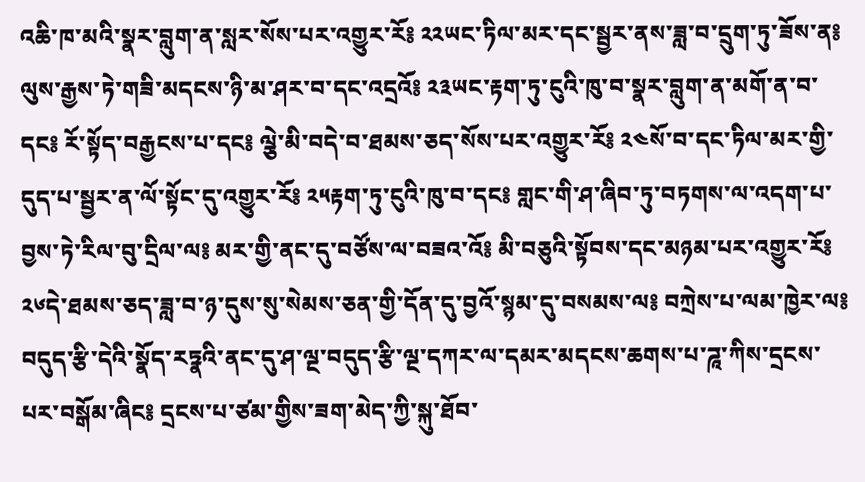འཆི་ཁ་མའི་སྣར་བླུག་ན་སླར་སོས་པར་འགྱུར་རོ༔ ༢༢ཡང་ཏིལ་མར་དང་སྦྱར་ནས་ཟླ་བ་དྲུག་ཏུ་ཟོས་ན༔ ལུས་རྒྱས་ཏེ་གཟི་མདངས་ཉི་མ་ཤར་བ་དང་འདྲའོ༔ ༢༣ཡང་རྟག་ཏུ་ངུའི་ཁུ་བ་སྣར་བླུག་ན་མགོ་ན་བ་དང༔ རོ་སྟོད་བརྒྱངས་པ་དང༔ ལྕེ་མི་བདེ་བ་ཐམས་ཅད་སོས་པར་འགྱུར་རོ༔ ༢༤སོ་བ་དང་ཏིལ་མར་གྱི་དུད་པ་སྦྱར་ན་ལོ་སྟོང་དུ་འགྱུར་རོ༔ ༢༥རྟག་ཏུ་ངུའི་ཁུ་བ་དང༔ གླང་གི་ཤ་ཞིབ་ཏུ་བཏགས་ལ་འདག་པ་བྱས་ཏེ་རིལ་བུ་དྲིལ་ལ༔ མར་གྱི་ནང་དུ་བཙོས་ལ་བཟའ་འོ༔ མི་བཅུའི་སྟོབས་དང་མཉམ་པར་འགྱུར་རོ༔ ༢༦དེ་ཐམས་ཅད་ཟླ་བ་ཉ་དུས་སུ་སེམས་ཅན་གྱི་དོན་དུ་བྱའོ་སྙམ་དུ་བསམས་ལ༔ བཀྲེས་པ་ལམ་ཁྱེར་ལ༔ བདུད་རྩི་དེའི་སྣོད་རཏྣའི་ནང་དུ་ཤ་ལྔ་བདུད་རྩི་ལྔ་དཀར་ལ་དམར་མདངས་ཆགས་པ་ཌཱ་ཀིས་དྲངས་པར་བསྒོམ་ཞིང༔ དྲངས་པ་ཙམ་གྱིས་ཟག་མེད་ཀྱི་སྐུ་ཐོབ་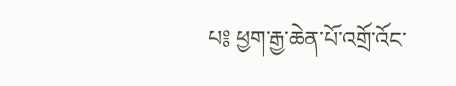པ༔ ཕྱག་རྒྱ་ཆེན་པོ་འགྲོ་འོང་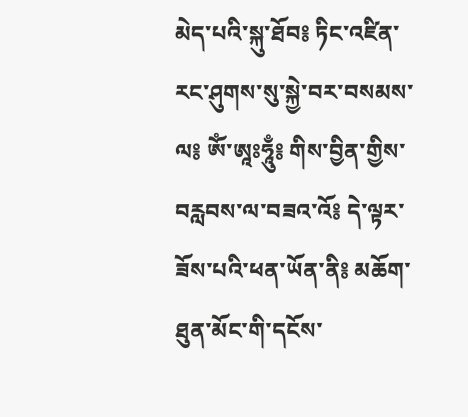མེད་པའི་སྐུ་ཐོབ༔ ཏིང་འཛིན་རང་ཤུགས་སུ་སྐྱེ་བར་བསམས་ལ༔ ཨོཾ་ཨཱཿཧཱུྃ༔ གིས་བྱིན་གྱིས་བརླབས་ལ་བཟའ་འོ༔ དེ་ལྟར་ཟོས་པའི་ཕན་ཡོན་ནི༔ མཆོག་ཐུན་མོང་གི་དངོས་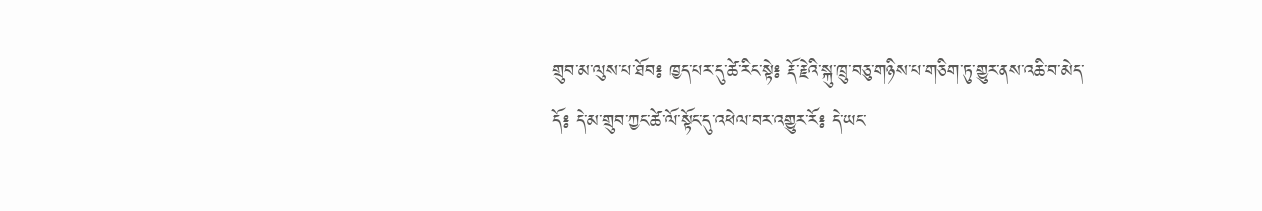གྲུབ་མ་ལུས་པ་ཐོབ༔ ཁྱད་པར་དུ་ཚེ་རིང་སྟེ༔ རྡོ་རྗེའི་སྐུ་ཁྲུ་བཅུ་གཉིས་པ་གཅིག་ཏུ་གྱུར་ནས་འཆི་བ་མེད་དོ༔ དེ་མ་གྲུབ་ཀྱང་ཚེ་ལོ་སྟོང་དུ་འཕེལ་བར་འགྱུར་རོ༔ དེ་ཡང་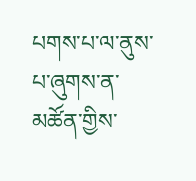པགས་པ་ལ་ནུས་པ་ཞུགས་ན་མཚོན་གྱིས་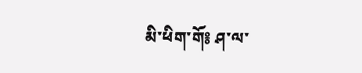མི་ཕིག་གོ༔ ཤ་ལ་